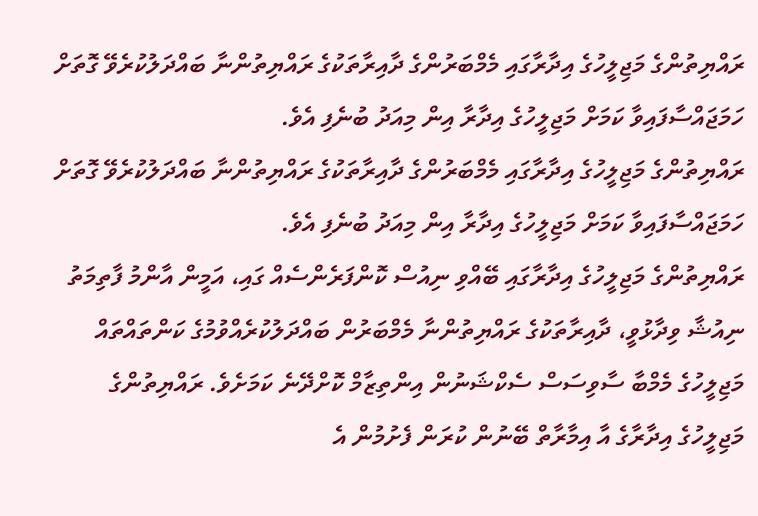ރައްޔިތުންގެ މަޖިލީހުގެ އިދާރާގައި މެމްބަރުންގެ ދާއިރާތަކުގެ ރައްޔިތުންނާ ބައްދަލުކުރެވޭ ގޮތަށް ހަމަޖައްސާފައިވާ ކަމަށް މަޖިލީހުގެ އިދާރާ އިން މިއަދު ބުނެފި އެވެ.
ރައްޔިތުންގެ މަޖިލީހުގެ އިދާރާގައި މެމްބަރުންގެ ދާއިރާތަކުގެ ރައްޔިތުންނާ ބައްދަލުކުރެވޭ ގޮތަށް ހަމަޖައްސާފައިވާ ކަމަށް މަޖިލީހުގެ އިދާރާ އިން މިއަދު ބުނެފި އެވެ.
ރައްޔިތުންގެ މަޖިލީހުގެ އިދާރާގައި ބޭއްވި ނިއުސް ކޮންފަރެންސެއް ގައި، އަމީން އާންމު ފާތިމަތު ނިއުޝާ ވިދާޅުވީ، ދާއިރާތަކުގެ ރައްޔިތުންނާ މެމްބަރުން ބައްދަލުކުރެއްވުމުގެ ކަންތައްތައް މަޖިލީހުގެ މެމްބާ ސާވިސަސް ސެކްޝަނުން އިންތިޒާމް ކޮށްދޭނެ ކަމަށެވެ. ރައްޔިތުންގެ މަޖިލީހުގެ އިދާރާގެ އާ އިމާރާތް ބޭނުން ކުރަން ފެށުމުން އެ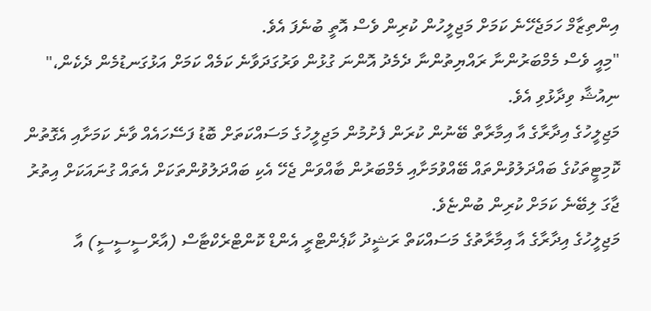އިންތިޒާމް ހަމަޖެހޭނެ ކަމަށް މަޖިލީހުން ކުރިން ވެސް އޮތީ ބުނެފަ އެވެ.
"މިއީ ވެސް މެމްބަރުންނާ ރައްޔިތުންނާ ދެމެދު އޮންނަ ގުޅުން ވަރުގަދަވާނެ ކަމެއް ކަމަށް އަޅުގަނޑުމެން ދެކެން،" ނިއުޝާ ވިދާޅުވި އެވެ.
މަޖިލީހުގެ އިދާރާގެ އާ އިމާރާތް ބޭނުން ކުރަން ފެށުމުން މަޖިލީހުގެ މަސައްކަތަށް ބޮޑު ފަސޭހައެއް ވާނެ ކަމަށާއި އެގޮތުން ކޮމިޓީތަކުގެ ބައްދަލުވުންތައް ބޭއްވުމަށާއި މެމްބަރުން ބާއްވަން ޖެހޭ އެކި ބައްދަލުވުންތަކަށް އެތައް ގުނައަކަށް އިތުރު ޖާގަ ލިބޭނެ ކަމަށް ކުރިން ބުންޏެވެ.
މަޖިލީހުގެ އިދާރާގެ އާ އިމާރާތުގެ މަސައްކަތް ރަޝީދު ކާޕެންޓްރީ އެންޑް ކޮންޓްރެކްޓާސް (އާރްސީސީސީ) އާ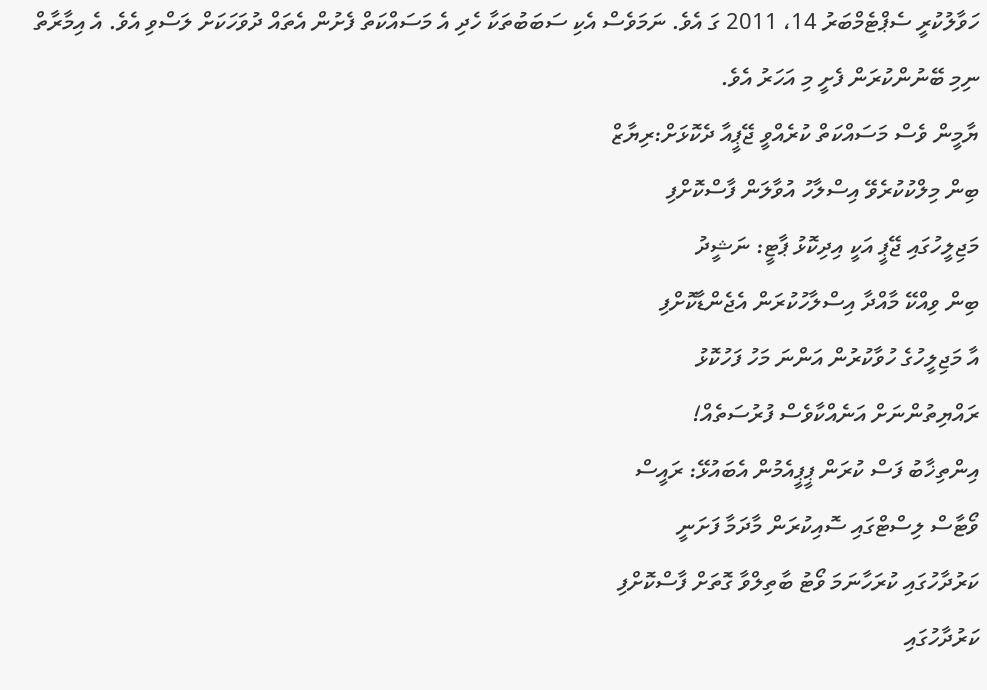ހަވާލުކުރީ ސެޕްޓެމްބަރު 14، 2011 ގަ އެވެ. ނަމަވެސް އެކި ސަބަބުތަކާ ހެދި އެ މަސައްކަތް ފެށުން އެތައް ދުވަހަކަށް ލަސްވި އެވެ. އެ އިމާރާތް ނިމި ބޭނުންކުރަން ފެށީ މި އަހަރު އެވެ.
ޔާމީން ވެސް މަސައްކަތް ކުރެއްވީ ޖޭޕީއާ ދެކޮޅަށް:ރިޔާޒް
ބިން މިލްކުކުރެވޭ އިސްލާހު އުވާލަން ފާސްކޮށްފި
މަޖިލީހުގައި ޖޭޕީ އަކީ އިދިކޮޅު ޕާޓީ: ނަޝީދު
ބިން ވިއްކޭ މާއްދާ އިސްލާހުކުރަން އެޖެންޑާކޮށްފި
އާ މަޖިލީހުގެ ހުވާކުރުން އަންނަ މަހު ފަހުކޮޅު
ރައްޔިތުންނަށް އަނެއްކާވެސް ފުރުސަތެއް!
އިންތިޚާބު ފަސް ކުރަން ޕީޕީއެމުން އެބައުޅޭ: ރައީސް
ވޯޓާސް ލިސްޓްގައި ސޮއިކުރަން މާދަމާ ފަށަނީ
ކަރުދާހުގައި ކުރަހާނަމަ ވޯޓު ބާތިލްވާ ގޮތަށް ފާސްކޮށްފި
ކަރުދާހުގައި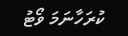ކުރަހާނަމަ ވޯޓު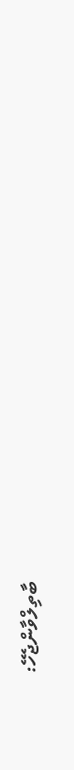ބާތިލްވާންޖެހޭ: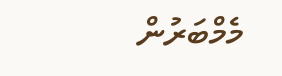މެމްބަރުން